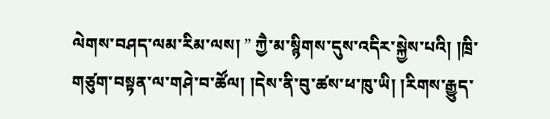ལེགས་བཤད་ལམ་རིམ་ལས། ” ཀྱཻ་མ་སྙིགས་དུས་འདིར་སྐྱེས་པའི། །ཁྲི་གཙུག་བསྟན་ལ་གཤེ་བ་ཚོལ། །དེས་ནི་བུ་ཚས་ཕ་ཁུ་ཡི། །རིགས་རྒྱུད་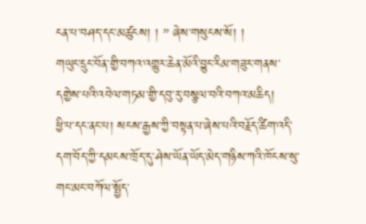ངན་པ་བཤད་དང་མཚུངས། ། ” ཞེས་གསུངས་སོ། །
གཡུང་དྲུང་བོན་གྱི་བཀའ་འགྱུར་ཆེན་མོའི་བྱུང་རིམ་གཟུར་གནས་དགྱེས་པའི་འབེལ་གཏམ་གྱི་དབུ་རུ་བསྩལ་བའི་བཀའ་མཆིད།
ཕྱི་པ་དང་ནང་པ། སངས་རྒྱས་ཀྱི་བསྟན་པ་ཞེས་པའི་བརྗོད་ཚིག་འདི་དག་བོད་ཀྱི་དམངས་ཁྲོད་དུ་ཤེས་ཡོན་ཡོད་མེད་གཉིས་ཀའི་ཁོངས་སུ་གང་མང་བཀོལ་སྤྱོད་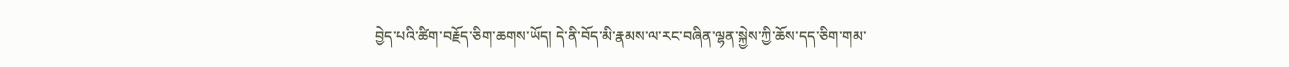བྱེད་པའི་ཚིག་བརྗོད་ཅིག་ཆགས་ཡོད། དེ་ནི་བོད་མི་རྣམས་ལ་རང་བཞིན་ལྷན་སྐྱེས་ཀྱི་ཆོས་དད་ཅིག་གམ་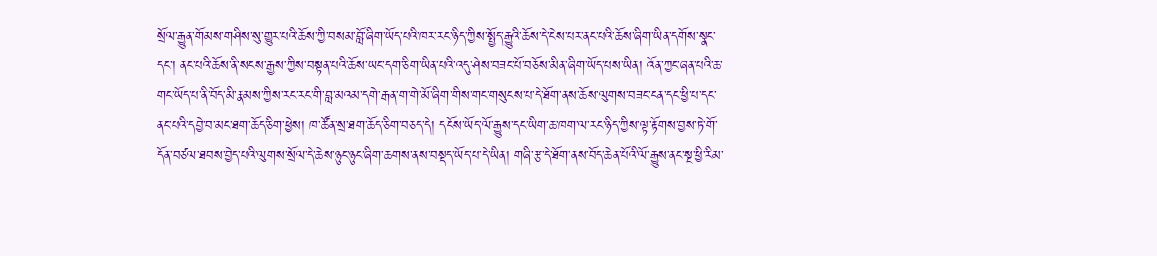སྲོལ་རྒྱུན་གོམས་གཤིས་སུ་གྱུར་པའི་ཆོས་ཀྱི་བསམ་བློ་ཞིག་ཡོད་པའི་ཁར་རང་ཉིད་ཀྱིས་སྤྱོད་རྒྱུའི་ཆོས་དེ་ངེས་པར་ནང་པའི་ཆོས་ཞིག་ཡིན་དགོས་སྣང་དང་། ནང་པའི་ཆོས་ནི་སངས་རྒྱས་ཀྱིས་བསྟན་པའི་ཆོས་ཡང་དག་ཅིག་ཡིན་པའི་འདུ་ཤེས་བཟང་པོ་བཅོས་མིན་ཞིག་ཡོད་པས་ཡིན། འོན་ཀྱང་ཞན་པའི་ཆ་གང་ཡོད་པ་ནི་བོད་མི་རྣམས་ཀྱིས་རང་རང་གི་བླ་མའམ་དགེ་རྒན་ག་གེ་མོ་ཞིག་གིས་གང་གསུངས་པ་དེ་ཐོག་ནས་ཆོས་ལུགས་བཟང་ངན་དང་ཕྱི་པ་དང་ནང་པའི་དབྱེ་བ་མང་ཐག་ཆོད་ཅིག་ཕྱེས། ཁ་ཚོན་སྲ་ཐག་ཆོད་ཅིག་བཅད་དེ། དངོས་ཡོད་ལོ་རྒྱུས་དང་ཡིག་ཆ་ཁག་ལ་རང་ཉིད་ཀྱིས་ལྟ་རྟོགས་བྱས་ཏེ་གོ་དོན་བཙལ་ཐབས་བྱེད་པའི་ལུགས་སྲོལ་དེ་ཆེས་ཉུང་ཉུང་ཞིག་ཆགས་ནས་བསྡད་ཡོད་པ་དེ་ཡིན། གཞི་རྩ་དེ་ཐོག་ནས་བོད་ཆེན་པོའི་ལོ་རྒྱུས་ནང་སྔ་ཕྱི་རིམ་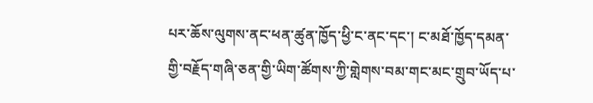པར་ཆོས་ལུགས་ནང་ཕན་ཚུན་ཁྱོད་ཕྱི་ང་ནང་དང་། ང་མཐོ་ཁྱོད་དམན་གྱི་བརྗོད་གཞི་ཅན་གྱི་ཡིག་ཚོགས་ཀྱི་གླེགས་བམ་གང་མང་གྲུབ་ཡོད་པ་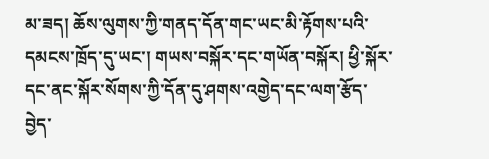མ་ཟད། ཆོས་ལུགས་ཀྱི་གནད་དོན་གང་ཡང་མི་རྟོགས་པའི་དམངས་ཁྲོད་དུ་ཡང་། གཡས་བསྐོར་དང་གཡོན་བསྐོར། ཕྱི་སྐོར་དང་ནང་སྐོར་སོགས་ཀྱི་དོན་དུ་ཤགས་འགྱེད་དང་ལག་རྩོད་བྱེད་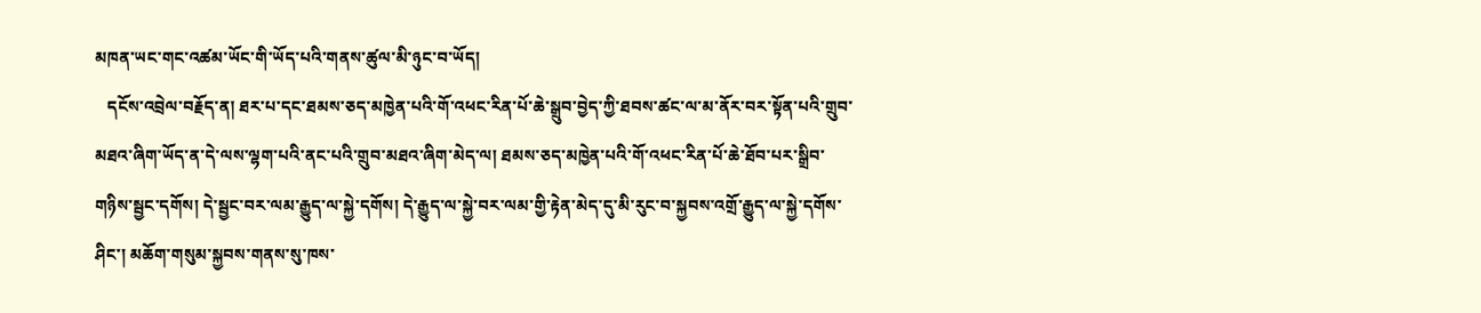མཁན་ཡང་གང་འཚམ་ཡོང་གི་ཡོད་པའི་གནས་ཚུལ་མི་ཉུང་བ་ཡོད།
   དངོས་འབྲེལ་བརྗོད་ན། ཐར་པ་དང་ཐམས་ཅད་མཁྱེན་པའི་གོ་འཕང་རིན་པོ་ཆེ་སྒྲུབ་བྱེད་ཀྱི་ཐབས་ཚང་ལ་མ་ནོར་བར་སྟོན་པའི་གྲུབ་མཐའ་ཞིག་ཡོད་ན་དེ་ལས་ལྷག་པའི་ནང་པའི་གྲུབ་མཐའ་ཞིག་མེད་ལ། ཐམས་ཅད་མཁྱེན་པའི་གོ་འཕང་རིན་པོ་ཆེ་ཐོབ་པར་སྒྲིབ་གཉིས་སྦྱང་དགོས། དེ་སྦྱང་བར་ལམ་རྒྱུད་ལ་སྐྱེ་དགོས། དེ་རྒྱུད་ལ་སྐྱེ་བར་ལམ་གྱི་རྟེན་མེད་དུ་མི་རུང་བ་སྐྱབས་འགྲོ་རྒྱུད་ལ་སྐྱེ་དགོས་ཤིང་། མཆོག་གསུམ་སྐྱབས་གནས་སུ་ཁས་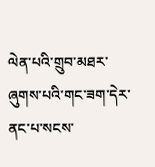ལེན་པའི་གྲུབ་མཐར་ཞུགས་པའི་གང་ཟག་དེར་ནང་པ་སངས་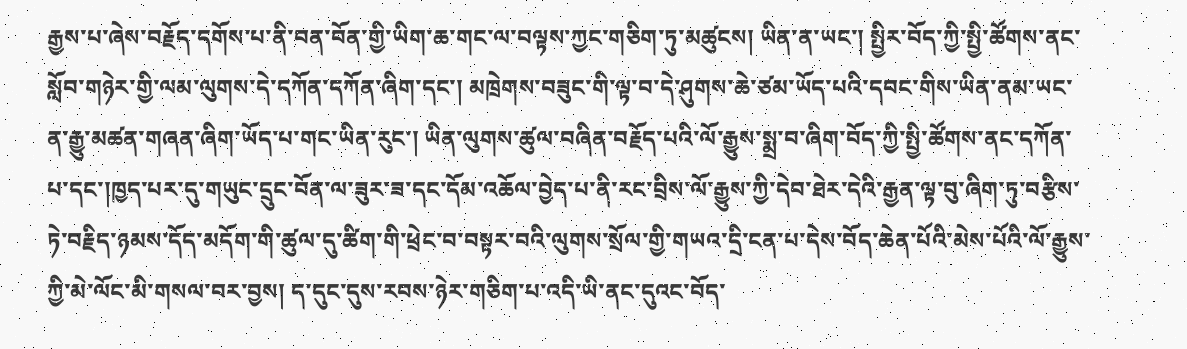རྒྱས་པ་ཞེས་བརྗོད་དགོས་པ་ནི་བན་བོན་གྱི་ཡིག་ཆ་གང་ལ་བལྟས་ཀྱང་གཅིག་ཏུ་མཚུངས། ཡིན་ན་ཡང་། སྤྱིར་བོད་ཀྱི་སྤྱི་ཚོགས་ནང་སློབ་གཉེར་གྱི་ལམ་ལུགས་དེ་དཀོན་དཀོན་ཞིག་དང་། མཁྲེགས་བཟུང་གི་ལྟ་བ་དེ་ཤུགས་ཆེ་ཙམ་ཡོད་པའི་དབང་གིས་ཡིན་ནམ་ཡང་ན་རྒྱུ་མཚན་གཞན་ཞིག་ཡོད་པ་གང་ཡིན་རུང་། ཡིན་ལུགས་ཚུལ་བཞིན་བརྗོད་པའི་ལོ་རྒྱུས་སྨྲ་བ་ཞིག་བོད་ཀྱི་སྤྱི་ཚོགས་ནང་དཀོན་པ་དང་།ཁྱད་པར་དུ་གཡུང་དྲུང་བོན་ལ་ཟུར་ཟ་དང་དོམ་འཆོལ་བྱེད་པ་ནི་རང་བྲིས་ལོ་རྒྱུས་ཀྱི་དེབ་ཐེར་དེའི་རྒྱན་ལྟ་བུ་ཞིག་ཏུ་བརྩིས་ཏེ་བརྗིད་ཉམས་དོད་མདོག་གི་ཚུལ་དུ་ཚིག་གི་ཕྲེང་བ་བསྟར་བའི་ལུགས་སྲོལ་གྱི་གཡའ་དྲི་ངན་པ་དེས་བོད་ཆེན་པོའི་མེས་པོའི་ལོ་རྒྱུས་ཀྱི་མེ་ལོང་མི་གསལ་བར་བྱས། ད་དུང་དུས་རབས་ཉེར་གཅིག་པ་འདི་ཡི་ནང་དུའང་བོད་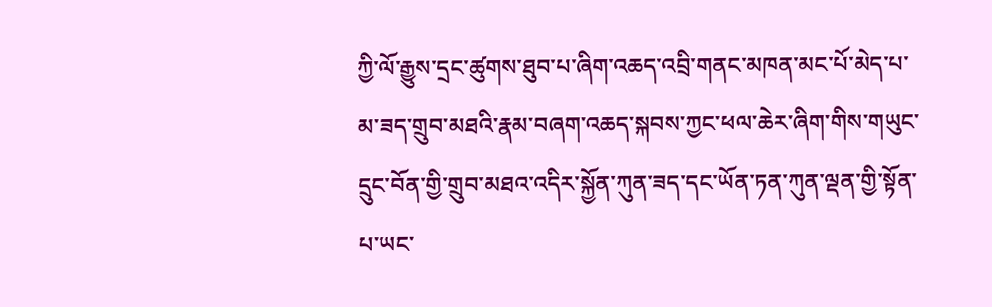ཀྱི་ལོ་རྒྱུས་དྲང་ཚུགས་ཐུབ་པ་ཞིག་འཆད་འབྲི་གནང་མཁན་མང་པོ་མེད་པ་མ་ཟད་གྲུབ་མཐའི་རྣམ་བཞག་འཆད་སྐབས་ཀྱང་ཕལ་ཆེར་ཞིག་གིས་གཡུང་དྲུང་བོན་གྱི་གྲུབ་མཐའ་འདིར་སྐྱོན་ཀུན་ཟད་དང་ཡོན་ཏན་ཀུན་ལྡན་གྱི་སྟོན་པ་ཡང་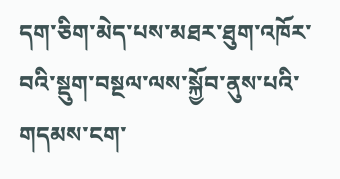དག་ཅིག་མེད་པས་མཐར་ཐུག་འཁོར་བའི་སྡུག་བསྔལ་ལས་སྐྱོབ་ནུས་པའི་གདམས་ངག་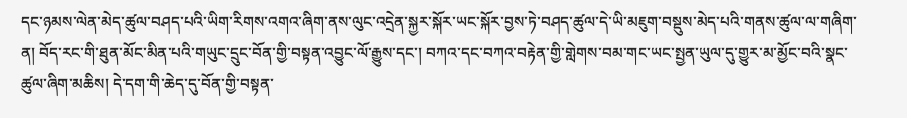དང་ཉམས་ལེན་མེད་ཚུལ་བཤད་པའི་ཡིག་རིགས་འགའ་ཞིག་ནས་ལུང་འདྲེན་སྐྱར་སྐོར་ཡང་སྐོར་བྱས་ཏེ་བཤད་ཚུལ་དེ་ཡི་མཇུག་བསྡུས་མེད་པའི་གནས་ཚུལ་ལ་གཞིག་ན། བོད་རང་གི་ཐུན་མོང་མིན་པའི་གཡུང་དྲུང་བོན་གྱི་བསྟན་འབྱུང་ལོ་རྒྱུས་དང་། བཀའ་དང་བཀའ་བརྟེན་གྱི་གླེགས་བམ་གང་ཡང་སྤྱན་ཡུལ་དུ་གྱུར་མ་མྱོང་བའི་སྣང་ཚུལ་ཞིག་མཆིས། དེ་དག་གི་ཆེད་དུ་བོན་གྱི་བསྟན་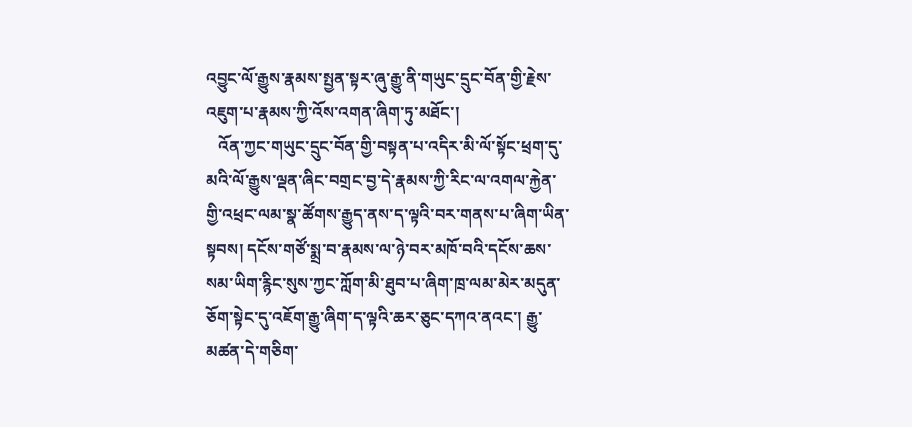འབྱུང་ལོ་རྒྱུས་རྣམས་སྤྱན་སྟར་ཞུ་རྒྱུ་ནི་གཡུང་དྲུང་བོན་གྱི་རྗེས་འཇུག་པ་རྣམས་ཀྱི་འོས་འགན་ཞིག་ཏུ་མཐོང་།
   འོན་ཀྱང་གཡུང་དྲུང་བོན་གྱི་བསྟན་པ་འདིར་མི་ལོ་སྟོང་ཕྲག་དུ་མའི་ལོ་རྒྱུས་ལྡན་ཞིང་བགྲང་བྱ་དེ་རྣམས་ཀྱི་རིང་ལ་འགལ་རྐྱེན་གྱི་འཕྲང་ལམ་སྣ་ཚོགས་རྒྱུད་ནས་ད་ལྟའི་བར་གནས་པ་ཞིག་ཡིན་སྟབས། དངོས་གཙོ་སྨྲ་བ་རྣམས་ལ་ཉེ་བར་མཁོ་བའི་དངོས་ཆས་སམ་ཡིག་རྙིང་སུས་ཀྱང་ཀློག་མི་ཐུབ་པ་ཞིག་ཁྲ་ལམ་མེར་མདུན་ཅོག་སྟེང་དུ་འཇོག་རྒྱུ་ཞིག་ད་ལྟའི་ཆར་ཅུང་དཀའ་ནའང་། རྒྱུ་མཚན་དེ་གཅིག་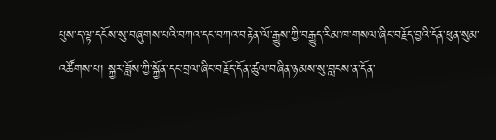པུས་ད་ལྟ་དངོས་སུ་བཞུགས་པའི་བཀའ་དང་བཀའ་བརྟེན་ལོ་རྒྱུས་ཀྱི་བརྒྱུད་རིམ་ཁ་གསལ་ཞིང་བརྗོད་བྱའི་དོན་ཕུན་སུམ་འཚོགས་པ། སྐྱར་ཟློས་ཀྱི་སྐྱོན་དང་བྲལ་ཞིང་བརྗོད་དོན་ཚུལ་བཞིན་ཉམས་སུ་བླངས་ན་དོན་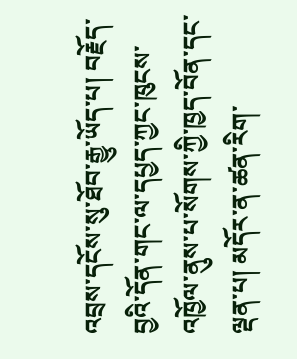འབྲས་དངོས་སུ་ཐོབ་རྒྱུ་ཡོད་པ། བརྗོད་བྱའི་དོན་གང་ལ་དཔྱད་ཀྱང་ཁུངས་འཁྱོལ་ནུས་པ་སོགས་ཀྱི་ཁྱད་བོན་དང་ལྡན་པ། མདོར་ན་ཚན་རིག་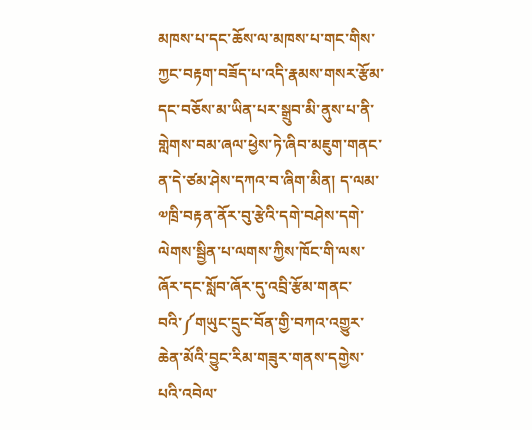མཁས་པ་དང་ཆོས་ལ་མཁས་པ་གང་གིས་ཀྱང་བརྟག་བཟོད་པ་འདི་རྣམས་གསར་རྩོམ་དང་བཅོས་མ་ཡིན་པར་སྒྲུབ་མི་ནུས་པ་ནི་གླེགས་བམ་ཞལ་ཕྱེས་ཏེ་ཞིབ་མཇུག་གནང་ན་དེ་ཙམ་ཤེས་དཀའ་བ་ཞིག་མིན། ད་ལམ་༧ཁྲི་བརྟན་ནོར་བུ་རྩེའི་དགེ་བཤེས་དགེ་ལེགས་སྦྱིན་པ་ལགས་ཀྱིས་ཁོང་གི་ལས་ཞོར་དང་སློབ་ཞོར་དུ་འབྲི་རྩོམ་གནང་བའི་༼གཡུང་དྲུང་བོན་གྱི་བཀའ་འགྱུར་ཆེན་མོའི་བྱུང་རིམ་གཟུར་གནས་དགྱེས་པའི་འབེལ་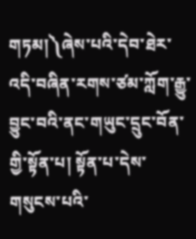གཏམ།༽ཞེས་པའི་དེབ་ཐེར་འདི་བཞིན་རགས་ཙམ་ཀློག་རྒྱུ་བྱུང་བའི་ནང་གཡུང་དྲུང་བོན་གྱི་སྟོན་པ། སྟོན་པ་དེས་གསུངས་པའི་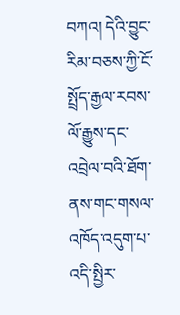བཀའ། དེའི་བྱུང་རིམ་བཅས་ཀྱི་ངོ་སྤྲོད་རྒྱལ་རབས་ལོ་རྒྱུས་དང་འབྲེལ་བའི་ཐོག་ནས་གང་གསལ་འཁོད་འདུག་པ་འདི་སྤྱིར་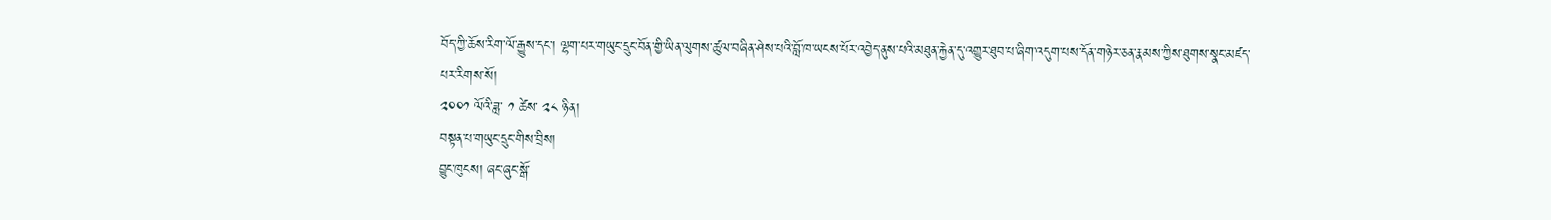བོད་ཀྱི་ཆོས་རིག་ལོ་རྒྱུས་དང་། ལྷག་པར་གཡུང་དྲུང་བོན་གྱི་ཡིན་ལུགས་ཚུལ་བཞིན་ཤེས་པའི་བློ་ཁ་ཡངས་པོར་འབྱེད་ནུས་པའི་མཐུན་རྐྱེན་དུ་འགྱུར་ཐུབ་པ་ཞིག་འདུག་པས་དོན་གཉེར་ཅན་རྣམས་ཀྱིས་ཐུགས་སྣང་མཛད་པར་རིགས་སོ།
༢༠༠༡ ལོའི་ཟླ་ ༡ ཚེས་ ༢༨ ཉིན།
བསྟན་པ་གཡུང་དྲུང་གིས་བྲིས།
བྱུང་ཁུངས། ཞང་ཞུང་སྒོ་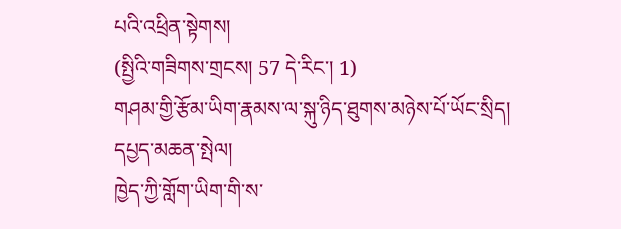པའི་འཕྲིན་སྟེགས།
(སྤྱིའི་གཟིགས་གྲངས། 57 དེ་རིང་། 1)
གཤམ་གྱི་རྩོམ་ཡིག་རྣམས་ལ་སྐུ་ཉིད་ཐུགས་མཉེས་པོ་ཡོང་སྲིད།
དཔྱད་མཆན་སྤེལ།
ཁྱེད་ཀྱི་གློག་ཡིག་གི་ས་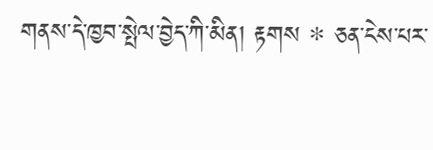གནས་དེ་ཁྱབ་སྤེལ་བྱེད་ཀི་མིན། རྟགས * ཅན་ངེས་པར་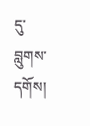དུ་བླུགས་དགོས།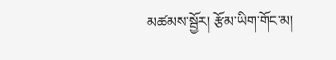མཚམས་སྦྱོར། རྩོམ་ཡིག་གོང་མ།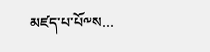མཛད་པ་པོ༸ས…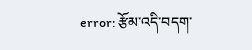error: རྩོམ་འདི་བདག་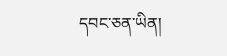དབང་ཅན་ཡིན།